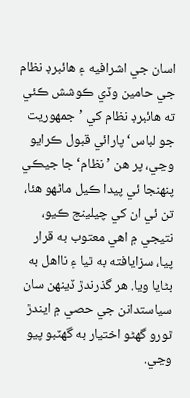اسان جي اشرافيه ۽ هائبرڊ نظام جي حامين وڏي ڪوشش ڪئي ته هائبرڊ نظام کي ’جمهوريت جو لباس‘ پارائي قبول ڪرايو وڃي، پر هن ’نظام‘ جا جيڪي پنهنجا ئي پيدا ڪيل ماڻهو هئا، تن ئي ان کي چيلينج ڪيو، نتيجي ۾ اهي معتوب به قرار پيا، سزايافته به ٿيا ۽ نااهل به بڻايا ويا. هر گذرندڙ ڏينهن سان سياستدانن جي حصي ۾ ايندڙ ٿورو گهڻو اختيار به گهٽبو پيو وڃي.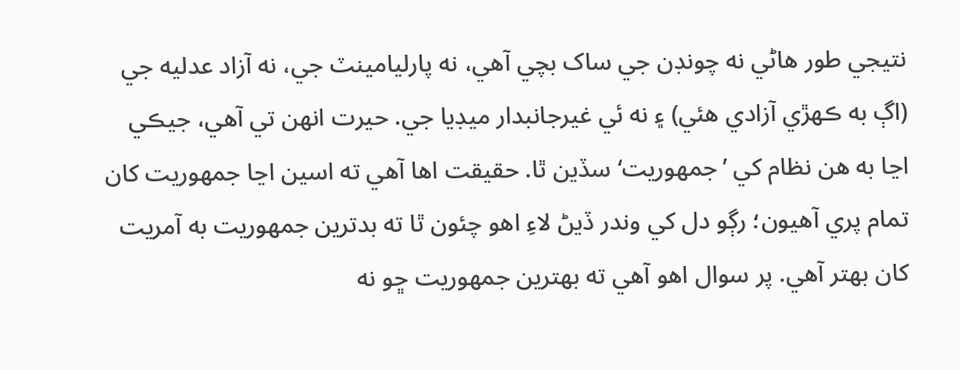نتيجي طور هاڻي نه چونڊن جي ساک بچي آهي، نه پارليامينٽ جي، نه آزاد عدليه جي (اڳ به ڪهڙي آزادي هئي) ۽ نه ئي غيرجانبدار ميڊيا جي. حيرت انهن تي آهي، جيڪي اڃا به هن نظام کي ’جمهوريت‘ سڏين ٿا. حقيقت اها آهي ته اسين اڃا جمهوريت کان تمام پري آهيون؛ رڳو دل کي وندر ڏيڻ لاءِ اهو چئون ٿا ته بدترين جمهوريت به آمريت کان بهتر آهي. پر سوال اهو آهي ته بهترين جمهوريت ڇو نه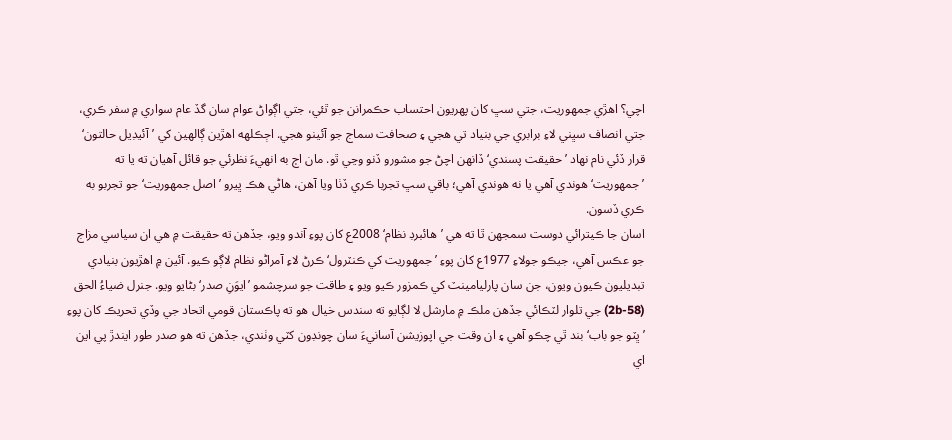اچي؟ اهڙي جمهوريت، جتي سڀ کان پهريون احتساب حڪمرانن جو ٿئي، جتي اڳواڻ عوام سان گڏ عام سواري ۾ سفر ڪري، جتي انصاف سڀني لاءِ برابري جي بنياد تي هجي ۽ صحافت سماج جو آئينو هجي. اڄڪلهه اهڙين ڳالهين کي ’آئيڊيل حالتون‘ قرار ڏئي نام نهاد ’حقيقت پسندي‘ ڏانهن اچڻ جو مشورو ڏنو وڃي ٿو. مان اڄ به انهيءَ نظرئي جو قائل آهيان ته يا ته ’جمهوريت‘ هوندي آهي يا نه هوندي آهي؛ باقي سڀ تجربا ڪري ڏٺا ويا آهن، هاڻي هڪ ڀيرو ’اصل جمهوريت‘ جو تجربو به ڪري ڏسون.
اسان جا ڪيترائي دوست سمجهن ٿا ته هي ’هائبرڊ نظام‘ 2008ع کان پوءِ آندو ويو، جڏهن ته حقيقت ۾ هي ان سياسي مزاج جو عڪس آهي، جيڪو جولاءِ 1977ع کان پوءِ ’جمهوريت کي ڪنٽرول‘ ڪرڻ لاءِ آمراڻو نظام لاڳو ڪيو. آئين ۾ اهڙيون بنيادي تبديليون ڪيون ويون، جن سان پارليامينٽ کي ڪمزور ڪيو ويو ۽ طاقت جو سرچشمو ’ايوَنِ صدر‘ بڻايو ويو. جنرل ضياءُ الحق (58-2b) جي تلوار لٽڪائي جڏهن ملڪ ۾ مارشل لا لڳايو ته سندس خيال هو ته پاڪستان قومي اتحاد جي وڏي تحريڪ کان پوءِ ’ڀٽو جو باب‘ بند ٿي چڪو آهي ۽ ان وقت جي اپوزيشن آسانيءَ سان چونڊون کٽي وٺندي، جڏهن ته هو صدر طور ايندڙ پي اين اي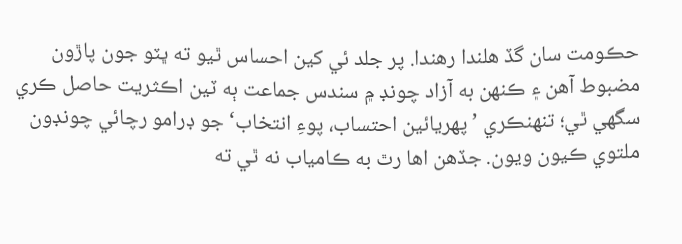حڪومت سان گڏ هلندا رهندا. پر جلد ئي کين احساس ٿيو ته ڀٽو جون پاڙون مضبوط آهن ۽ ڪنهن به آزاد چونڊ ۾ سندس جماعت ٻه ٽين اڪثريت حاصل ڪري سگهي ٿي؛ تنهنڪري ’پهريائين احتساب، پوءِ انتخاب‘ جو ڊرامو رچائي چونڊون ملتوي ڪيون ويون. جڏهن اها رٿ به ڪامياب نه ٿي ته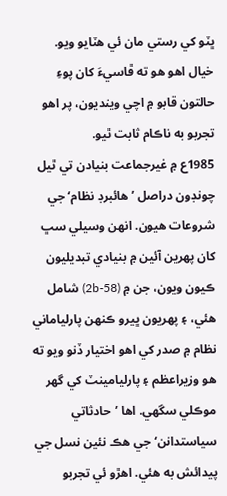ڀٽو کي رستي مان ئي هٽايو ويو. خيال اهو هو ته ڦاسيءَ کان پوءِ حالتون قابو ۾ اچي وينديون، پر اهو تجربو به ناڪام ثابت ٿيو.
1985ع ۾ غيرجماعت بنيادن تي ٿيل چونڊون دراصل ’هائبرڊ نظام‘ جي شروعات هيون. انهن وسيلي سڀ کان پهرين آئين ۾ بنيادي تبديليون ڪيون ويون، جن ۾ (58-2b) شامل هئي، ۽ پهريون ڀيرو ڪنهن پارلياماني نظام ۾ صدر کي اهو اختيار ڏنو ويو ته هو وزيراعظم ۽ پارليامينٽ کي گهر موڪلي سگهي. اها ’حادثاتي سياستدانن‘ جي هڪ نئين نسل جي پيدائش به هئي. اهڙو ئي تجربو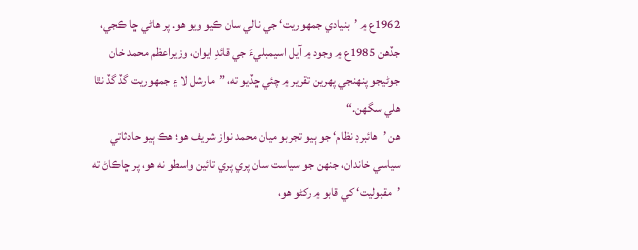1962ع ۾ ’بنيادي جمهوريت‘ جي نالي سان ڪيو ويو هو. پر هاڻي ڇا ڪجي، جڏهن 1985ع ۾ وجود ۾ آيل اسيمبليءَ جي قائدِ ايوان، وزيراعظم محمد خان جوڻيجو پنهنجي پهرين تقرير ۾ چئي ڇڏيو ته، ”مارشل لا ۽ جمهوريت گڏ گڏ نٿا هلي سگهن.“
هن ’هائبرڊ نظام‘ جو ٻيو تجربو ميان محمد نواز شريف هو؛ هڪ ٻيو حادثاتي سياسي خاندان، جنهن جو سياست سان پري پري تائين واسطو نه هو، پر ڇاڪاڻ ته ’مقبوليت‘ کي قابو ۾ رکڻو هو،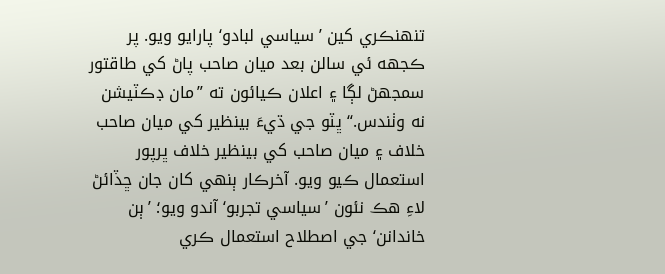تنهنڪري کين ’سياسي لبادو‘ پارايو ويو. پر ڪجهه ئي سالن بعد ميان صاحب پاڻ کي طاقتور سمجهڻ لڳا ۽ اعلان ڪيائون ته ”مان ڊڪٽيشن نه وٺندس.“ ڀٽو جي ڌيءَ بينظير کي ميان صاحب خلاف ۽ ميان صاحب کي بينظير خلاف ڀرپور استعمال ڪيو ويو. آخرڪار ٻنهي کان جان ڇڏائڻ لاءِ هڪ نئون ’سياسي تجربو‘ آندو ويو؛ ’ٻن خاندانن‘ جي اصطلاح استعمال ڪري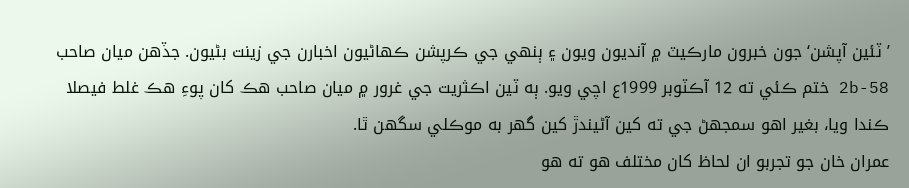’ٽئين آپشن‘ جون خبرون مارڪيٽ ۾ آنديون ويون ۽ ٻنهي جي ڪرپشن ڪهاڻيون اخبارن جي زينت بڻيون. جڏهن ميان صاحب 58-2b ختم ڪئي ته 12 آڪٽوبر 1999ع اچي ويو. ٻه ٽين اڪثريت جي غرور ۾ ميان صاحب هڪ کان پوءِ هڪ غلط فيصلا ڪندا ويا، بغير اهو سمجهڻ جي ته کين آڻيندڙ کين گهر به موڪلي سگهن ٿا.
عمران خان جو تجربو ان لحاظ کان مختلف هو ته هو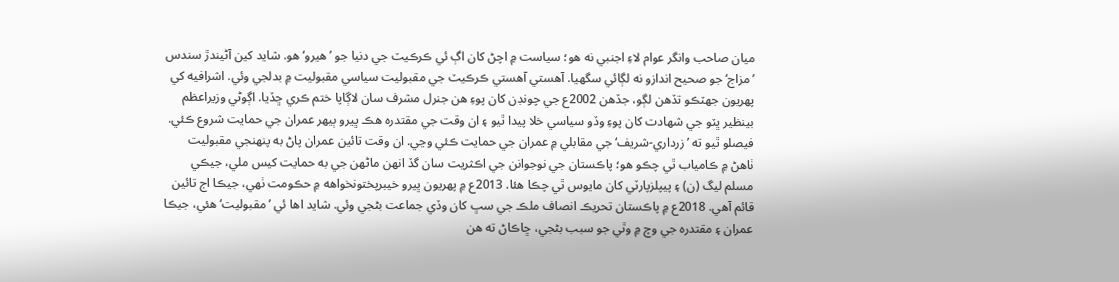ميان صاحب وانگر عوام لاءِ اجنبي نه هو؛ سياست ۾ اچڻ کان اڳ ئي ڪرڪيٽ جي دنيا جو ’هيرو‘ هو. شايد کين آڻيندڙ سندس ’مزاج‘ جو صحيح اندازو نه لڳائي سگهيا. آهستي آهستي ڪرڪيٽ جي مقبوليت سياسي مقبوليت ۾ بدلجي وئي. اشرافيه کي پهريون جهٽڪو تڏهن لڳو، جڏهن 2002ع جي چونڊن کان پوءِ هن جنرل مشرف سان لاڳاپا ختم ڪري ڇڏيا. اڳوڻي وزيراعظم بينظير ڀٽو جي شهادت کان پوءِ وڏو سياسي خلا پيدا ٿيو ۽ ان وقت جي مقتدره هڪ ڀيرو ٻيهر عمران جي حمايت شروع ڪئي. فيصلو ٿيو ته ’زرداري-شريف‘ جي مقابلي ۾ عمران جي حمايت ڪئي وڃي. ان وقت تائين عمران پاڻ به پنهنجي مقبوليت ٺاهڻ ۾ ڪامياب ٿي چڪو هو؛ پاڪستان جي نوجوانن جي اڪثريت سان گڏ انهن ماڻهن جي به حمايت کيس ملي، جيڪي مسلم ليگ (ن) ۽ پيپلزپارٽي کان مايوس ٿي چڪا هئا. 2013ع ۾ پهريون ڀيرو خيبرپختونخواهه ۾ حڪومت ٺهي، جيڪا اڄ تائين قائم آهي. 2018ع ۾ پاڪستان تحريڪ انصاف ملڪ جي سڀ کان وڏي جماعت بڻجي وئي. شايد اها ئي ’مقبوليت‘ هئي، جيڪا عمران ۽ مقتدره جي وچ ۾ وٿي جو سبب بڻجي، ڇاڪاڻ ته هن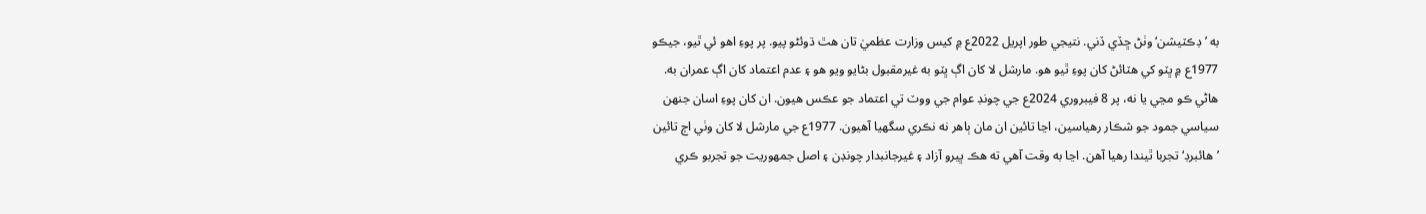به ’ڊڪٽيشن‘ وٺڻ ڇڏي ڏني. نتيجي طور اپريل 2022ع ۾ کيس وزارت عظميٰ تان هٿ ڌوئڻو پيو. پر پوءِ اهو ئي ٿيو، جيڪو 1977ع ۾ ڀٽو کي هٽائڻ کان پوءِ ٿيو هو. مارشل لا کان اڳ ڀٽو به غيرمقبول بڻايو ويو هو ۽ عدم اعتماد کان اڳ عمران به.
هاڻي ڪو مڃي يا نه، پر 8 فيبروري 2024ع جي چونڊ عوام جي ووٽ تي اعتماد جو عڪس هيون. ان کان پوءِ اسان جنهن سياسي جمود جو شڪار رهياسين، اڃا تائين ان مان ٻاهر نه نڪري سگهيا آهيون. 1977ع جي مارشل لا کان وٺي اڄ تائين ’هائبرڊ‘ تجربا ٿيندا رهيا آهن. اڃا به وقت آهي ته هڪ ڀيرو آزاد ۽ غيرجانبدار چونڊن ۽ اصل جمهوريت جو تجربو ڪري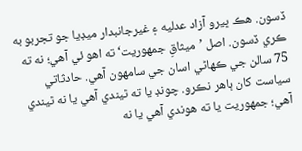ڏسون. هڪ ڀيرو آزاد عدليه ۽ غيرجانبدار ميڊيا جو تجربو به ڪري ڏسون. اصل ’ميثاقِ جمهوريت‘ ته اهو ئي آهي؛ نه ته 75 سالن جي ڪهاڻي اسان جي سامهون آهي. حادثاتي سياست کان ٻاهر نڪرو. چونڊ يا ته ٿيندي آهي يا نه ٿيندي آهي؛ جمهوريت يا ته هوندي آهي يا نه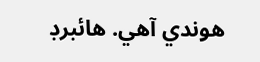هوندي آهي. هائبرڊ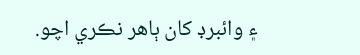۽ وائبرڊ کان ٻاهر نڪري اچو.